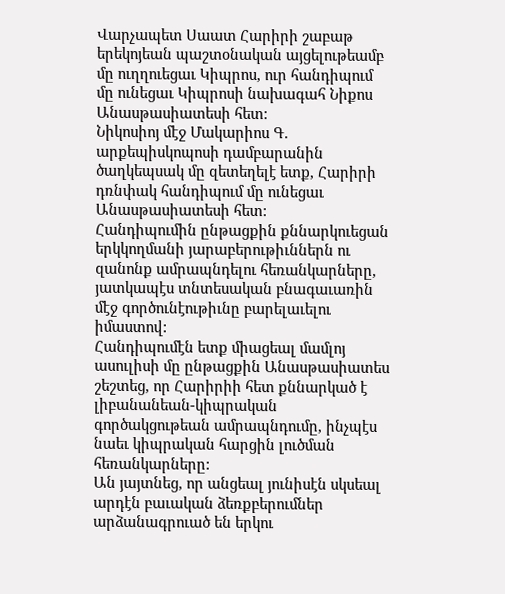Վարչապետ Սաատ Հարիրի շաբաթ երեկոյեան պաշտօնական այցելութեամբ մը ուղղուեցաւ Կիպրոս, ուր հանդիպում մը ունեցաւ Կիպրոսի նախագահ Նիքոս Անասթասիատեսի հետ:
Նիկոսիոյ մէջ Մակարիոս Գ. արքեպիսկոպոսի դամբարանին ծաղկեպսակ մը զետեղելէ ետք, Հարիրի դռնփակ հանդիպում մը ունեցաւ Անասթասիատեսի հետ:
Հանդիպումին ընթացքին քննարկուեցան երկկողմանի յարաբերութիւններն ու զանոնք ամրապնդելու հեռանկարները, յատկապէս տնտեսական բնագաւառին մէջ գործունէութիւնը բարելաւելու իմաստով:
Հանդիպումէն ետք միացեալ մամլոյ ասուլիսի մը ընթացքին Անասթասիատես շեշտեց, որ Հարիրիի հետ քննարկած է լիբանանեան-կիպրական գործակցութեան ամրապնդումը, ինչպէս նաեւ կիպրական հարցին լուծման հեռանկարները:
Ան յայտնեց, որ անցեալ յունիսէն սկսեալ արդէն բաւական ձեռքբերումներ արձանագրուած են երկու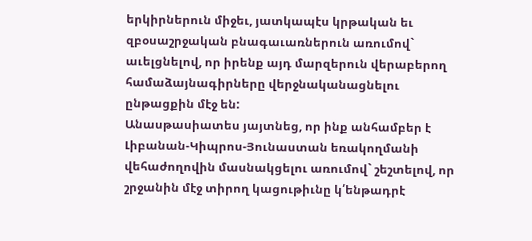երկիրներուն միջեւ, յատկապէս կրթական եւ զբօսաշրջական բնագաւառներուն առումով` աւելցնելով, որ իրենք այդ մարզերուն վերաբերող համաձայնագիրները վերջնականացնելու ընթացքին մէջ են:
Անասթասիատես յայտնեց, որ ինք անհամբեր է Լիբանան-Կիպրոս-Յունաստան եռակողմանի վեհաժողովին մասնակցելու առումով` շեշտելով, որ շրջանին մէջ տիրող կացութիւնը կ՛ենթադրէ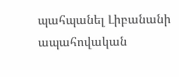պահպանել Լիբանանի ապահովական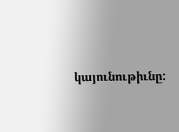կայունութիւնը: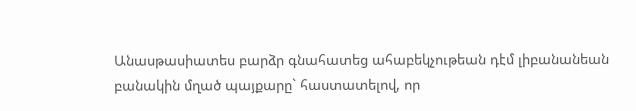Անասթասիատես բարձր գնահատեց ահաբեկչութեան դէմ լիբանանեան բանակին մղած պայքարը` հաստատելով, որ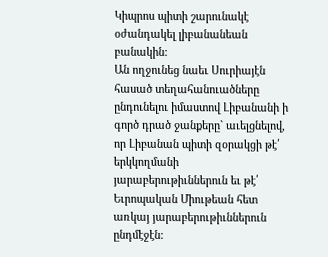Կիպրոս պիտի շարունակէ օժանդակել լիբանանեան բանակին:
Ան ողջունեց նաեւ Սուրիայէն հասած տեղահանուածները ընդունելու իմաստով Լիբանանի ի գործ դրած ջանքերը` աւելցնելով, որ Լիբանան պիտի զօրակցի թէ՛ երկկողմանի յարաբերութիւններուն եւ թէ՛ Եւրոպական Միութեան հետ առկայ յարաբերութիւններուն ընդմէջէն: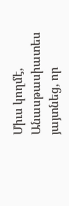Միւս կողմէ, Անասթասիատես յայտնեց, որ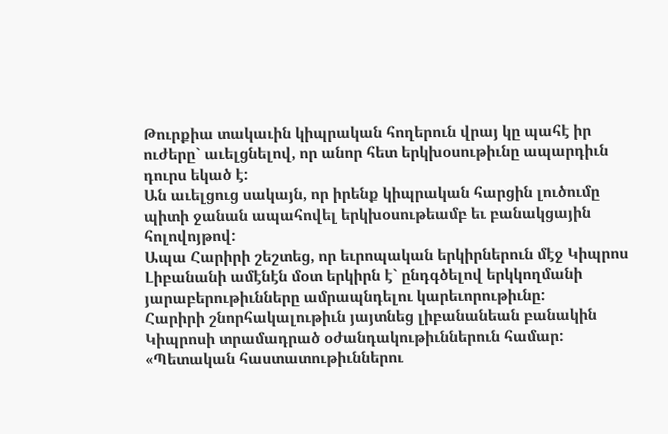Թուրքիա տակաւին կիպրական հողերուն վրայ կը պահէ իր ուժերը` աւելցնելով, որ անոր հետ երկխօսութիւնը ապարդիւն դուրս եկած է:
Ան աւելցուց սակայն, որ իրենք կիպրական հարցին լուծումը պիտի ջանան ապահովել երկխօսութեամբ եւ բանակցային հոլովոյթով:
Ապա Հարիրի շեշտեց, որ եւրոպական երկիրներուն մէջ Կիպրոս Լիբանանի ամէնէն մօտ երկիրն է` ընդգծելով երկկողմանի յարաբերութիւնները ամրապնդելու կարեւորութիւնը:
Հարիրի շնորհակալութիւն յայտնեց լիբանանեան բանակին Կիպրոսի տրամադրած օժանդակութիւններուն համար:
«Պետական հաստատութիւններու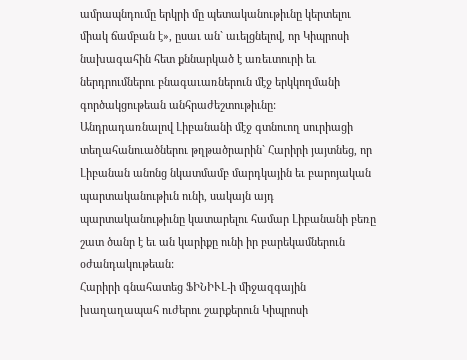ամրապնդումը երկրի մը պետականութիւնը կերտելու միակ ճամբան է», ըսաւ ան` աւելցնելով, որ Կիպրոսի նախագահին հետ քննարկած է առեւտուրի եւ ներդրումներու բնագաւառներուն մէջ երկկողմանի գործակցութեան անհրաժեշտութիւնը:
Անդրադառնալով Լիբանանի մէջ գտնուող սուրիացի տեղահանուածներու թղթածրարին` Հարիրի յայտնեց, որ Լիբանան անոնց նկատմամբ մարդկային եւ բարոյական պարտականութիւն ունի, սակայն այդ պարտականութիւնը կատարելու համար Լիբանանի բեռը շատ ծանր է եւ ան կարիքը ունի իր բարեկամներուն օժանդակութեան:
Հարիրի գնահատեց ՖԻՆԻՒԼ-ի միջազգային խաղաղապահ ուժերու շարքերուն Կիպրոսի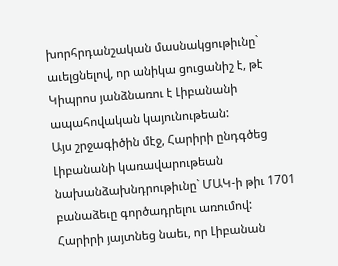խորհրդանշական մասնակցութիւնը` աւելցնելով, որ անիկա ցուցանիշ է, թէ Կիպրոս յանձնառու է Լիբանանի ապահովական կայունութեան:
Այս շրջագիծին մէջ, Հարիրի ընդգծեց Լիբանանի կառավարութեան նախանձախնդրութիւնը` ՄԱԿ-ի թիւ 1701 բանաձեւը գործադրելու առումով:
Հարիրի յայտնեց նաեւ, որ Լիբանան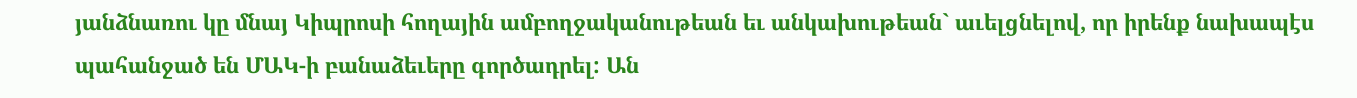յանձնառու կը մնայ Կիպրոսի հողային ամբողջականութեան եւ անկախութեան` աւելցնելով, որ իրենք նախապէս պահանջած են ՄԱԿ-ի բանաձեւերը գործադրել: Ան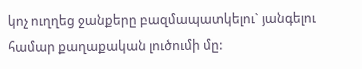կոչ ուղղեց ջանքերը բազմապատկելու` յանգելու համար քաղաքական լուծումի մը: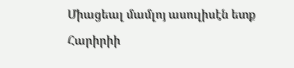Միացեալ մամլոյ ասուլիսէն ետք Հարիրիի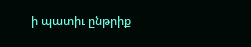ի պատիւ ընթրիք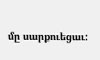մը սարքուեցաւ: